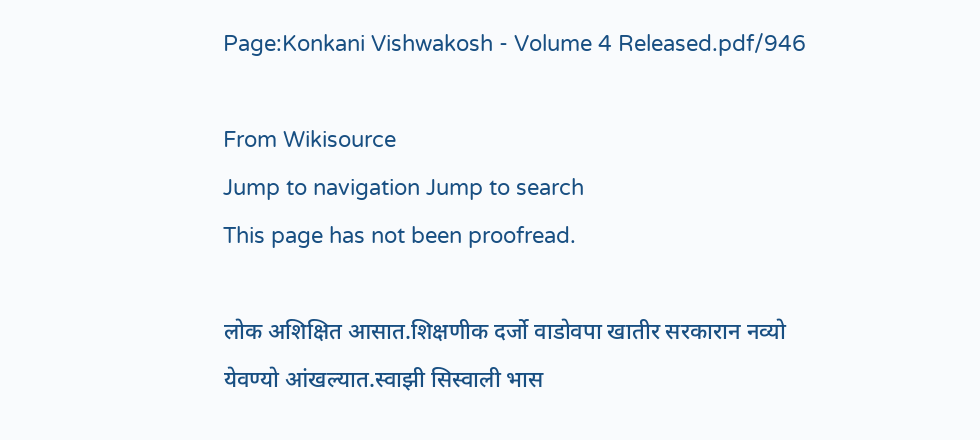Page:Konkani Vishwakosh - Volume 4 Released.pdf/946

From Wikisource
Jump to navigation Jump to search
This page has not been proofread.

लोक अशिक्षित आसात.शिक्षणीक दर्जो वाडोवपा खातीर सरकारान नव्यो येवण्यो आंखल्यात.स्वाझी सिस्वाली भास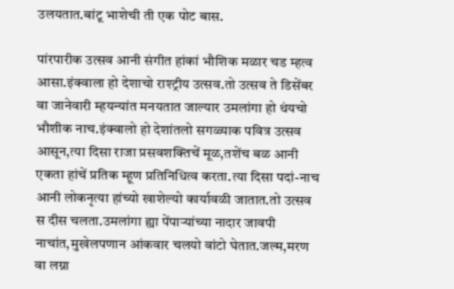उलयतात.बांटू भाशेची ती एक पोट बास.

पांरपारीक उत्सव आनी संगीत हांकां भौशिक मळार चड म्हत्व आसा.इंक्वाला हो देशाचो राश्ट्रीय उत्सव.तो उत्सव ते डिसेंबर वा जानेवारी म्हयन्यांत मनयतात जाल्यार उमलांगा हो थंयचो भौशीक नाच.इंक्वालो हो देशांतलो सगळ्याक पवित्र उत्सव आसून,त्या दिसा राजा प्रसवशक्तिचें मूळ,तशेंच बळ आनी एकता हांचें प्रतिक म्हूण प्रतिनिधित्व करता.त्या दिसा पदां-नाच आनी लोकनृत्या हांच्यो खाशेल्यो कार्यावळी जातात.तो उत्सव स दीस चलता.उमलांगा ह्या पेंपाऱ्यांच्या नादार जावपी नाचांत,मुखेलपणान आंकवार चलयो वांटो घेतात.जल्म,मरण वा लग्ना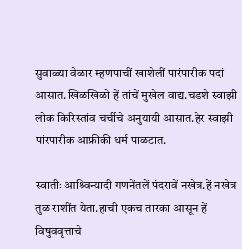सुवाळ्या वेळार म्हणपाचीं खाशेलीं पारंपारीक पदां आसात.खिळखिळो हें तांचें मुखेल वाद्य.चडशे स्वाझी लोक किरिस्तांव चर्चीचे अनुयायी आसात.हेर स्वाझी पांरपारीक आफ्रीकी धर्म पाळटात.

स्वातीः आश्र्विन्यादी गणनेंतलें पंदरावें नखेत्र.हें नखेत्र तुळ राशींत येता.हाची एकच तारका आसून हें विषुववृत्ताचे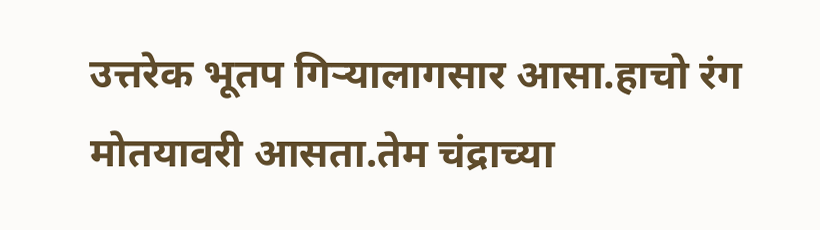उत्तरेक भूतप गिऱ्यालागसार आसा.हाचो रंग मोतयावरी आसता.तेम चंद्राच्या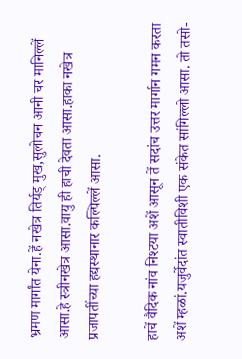भ्रमण मार्गांत येना.हें नखेत्र तिर्यड् मुख,सुलोचन आनी चर मानिल्लें आसा.हे स्त्रीनखेत्र आसा.वायु ही हाची देवता आसा.हाका नखेत्र प्रजापतींच्या हद्यस्थानार कल्पिल्लें आसा.

हाचें वैदिक नांव निश्टया अशें आसून तें सदांच उत्तर मार्गान गमन करता अशें म्हळां.यजुर्वेदांत स्वातीविशी एक संकेत सांगिल्लो आसा. तो तसो-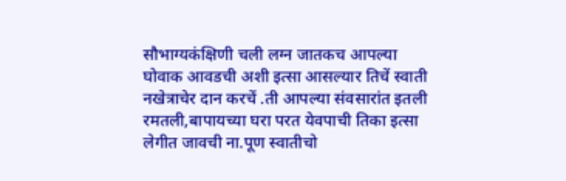सौभाग्यकंक्षिणी चली लग्न जातकच आपल्या घोवाक आवडची अशी इत्सा आसल्यार तिचें स्वाती नखेत्राचेर दान करचें .ती आपल्या संवसारांत इतली रमतली,बापायच्या घरा परत येवपाची तिका इत्सा लेगीत जावची ना.पूण स्वातीचो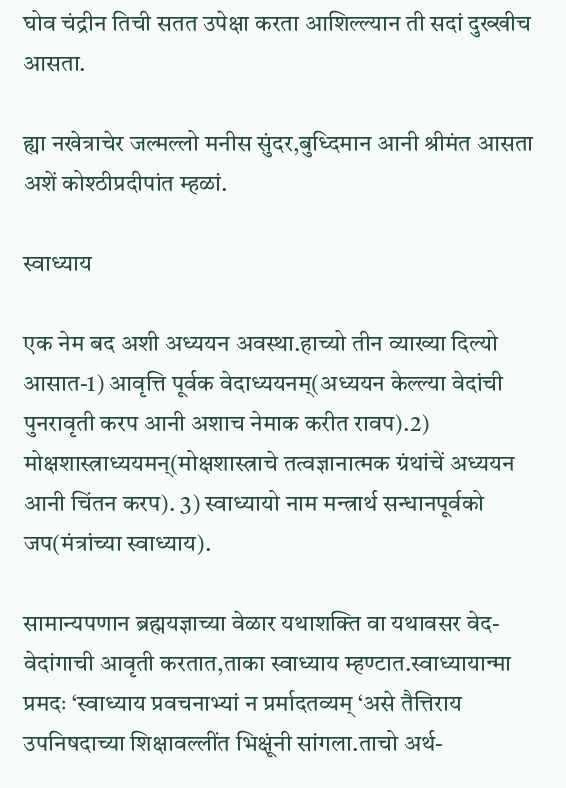घोव चंद्रीन तिची सतत उपेक्षा करता आशिल्ल्यान ती सदां दुख्खीच आसता.

ह्या नखेत्राचेर जल्मल्लो मनीस सुंदर,बुध्दिमान आनी श्रीमंत आसता अशें कोश्ठीप्रदीपांत म्हळां.

स्वाध्याय

एक नेम बद अशी अध्ययन अवस्था.हाच्यो तीन व्याख्या दिल्यो आसात-1) आवृत्ति पूर्वक वेदाध्ययनम्(अध्ययन केल्ल्या वेदांची पुनरावृती करप आनी अशाच नेमाक करीत रावप).2) मोक्षशास्त्राध्ययमन्(मोक्षशास्त्राचे तत्वज्ञानात्मक ग्रंथांचें अध्ययन आनी चिंतन करप). 3) स्वाध्यायो नाम मन्त्रार्थ सन्धानपूर्वको जप(मंत्रांच्या स्वाध्याय).

सामान्यपणान ब्रह्मयज्ञाच्या वेळार यथाशक्ति वा यथावसर वेद-वेदांगाची आवृती करतात,ताका स्वाध्याय म्हण्टात.स्वाध्यायान्मा प्रमदः ‘स्वाध्याय प्रवचनाभ्यां न प्रर्मादतव्यम् ‘असे तैत्तिराय उपनिषदाच्या शिक्षावल्लींत भिक्षूंनी सांगला.ताचो अर्थ-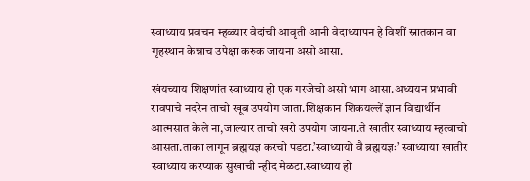स्वाध्याय प्रवचन म्हळ्यार वेदांची आवृती आनी वेदाध्यापन हे विशीं स्नातकान वा गृहस्थान केन्नाच उपेक्षा करुक जायना असो आसा.

खंयच्याय शिक्षणांत स्वाध्याय हो एक गरजेचो असो भाग आसा.अध्ययन प्रभावी रावपाचे नदरेन ताचो खूब उपयोग जाता.शिक्षकान शिकयल्लें ज्ञान विद्यार्थीन आत्मसात केले ना,जाल्यार ताचो खरो उपयोग जायना.ते खातीर स्वाध्याय म्हत्वाचो आसता.ताका लागून ब्रह्मयज्ञ करचो पडटा.’स्वाध्यायो वै ब्रह्मयज्ञः’ स्वाध्याया खातीर स्वाध्याय करप्याक सुखाची न्हीद मेळटा.स्वाध्याय हो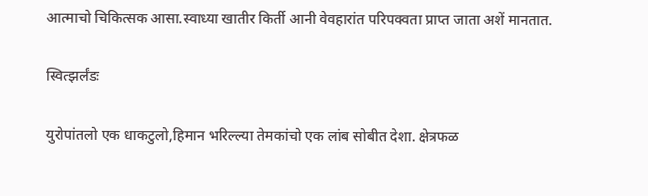आत्माचो चिकित्सक आसा.स्वाध्या खातीर किर्ती आनी वेवहारांत परिपक्वता प्राप्त जाता अशें मानतात.

स्वित्झर्लंडः

युरोपांतलो एक धाकटुलो,हिमान भरिल्ल्या तेमकांचो एक लांब सोबीत देशा. क्षेत्रफळ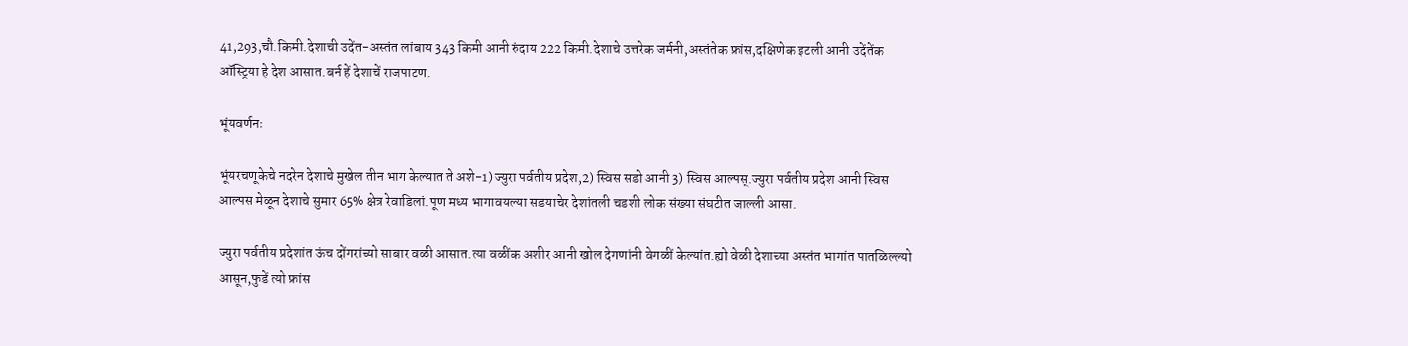41,293,चौ.किमी.देशाची उदेंत-अस्तंत लांबाय 343 किमी आनी रुंदाय 222 किमी.देशाचे उत्तरेक जर्मनी,अस्तंतेक फ्रांस,दक्षिणेक इटली आनी उदेंतेंक ऑस्ट्रिया हे देश आसात.बर्न हें देशाचें राजपाटण.

भूंयवर्णनः

भूंयरचणूकेचे नदरेन देशाचे मुखेल तीन भाग केल्यात ते अशे-1) ज्युरा पर्वतीय प्रदेश,2) स्विस सडो आनी 3) स्विस आल्पस्.ज्युरा पर्वतीय प्रदेश आनी स्विस आल्पस मेळून देशाचे सुमार 65% क्षेत्र रेवाडिलां.पूण मध्य भागावयल्या सडयाचेर देशांतली चडशी लोक संख्या संघटीत जाल्ली आसा.

ज्युरा पर्वतीय प्रदेशांत ऊंच दोंगरांच्यो साबार वळी आसात.त्या वळींक अशीर आनी खोल देगणांनी वेगळीं केल्यांत.ह्यो वेळी देशाच्या अस्तंत भागांत पातळिल्ल्यो आसून,फुडें त्यो फ्रांस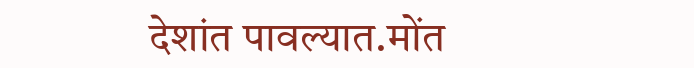देशांत पावल्यात.मोंत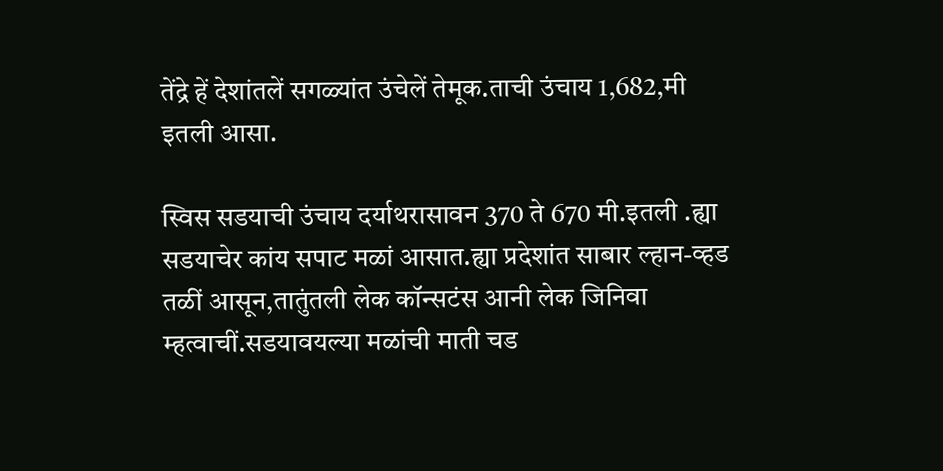तेंद्रे हें देशांतलें सगळ्यांत उंचेलें तेमूक.ताची उंचाय 1,682,मी इतली आसा.

स्विस सडयाची उंचाय दर्याथरासावन 370 ते 670 मी.इतली .ह्या सडयाचेर कांय सपाट मळां आसात.ह्या प्रदेशांत साबार ल्हान-व्हड तळीं आसून,तातुंतली लेक कॉन्सटंस आनी लेक जिनिवा म्हत्वाचीं.सडयावयल्या मळांची माती चड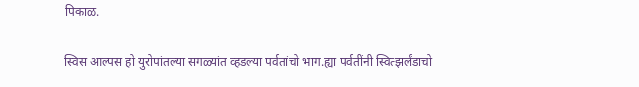पिकाळ.

स्विस आल्पस हो युरोपांतल्या सगळ्यांत व्हडल्या पर्वतांचो भाग.ह्या पर्वतींनी स्वित्झर्लंडाचो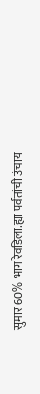सुमार 60% भाग रेवडिला.ह्या पर्वतांची उंचाय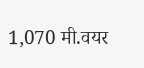1,070 मी.वयर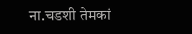ना.चडशी तेमकां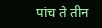पांच ते तीन